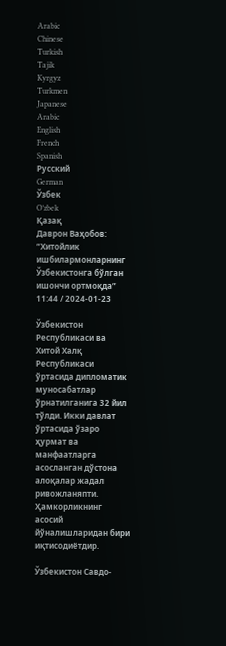Arabic
Chinese
Turkish
Tajik
Kyrgyz
Turkmen
Japanese
Arabic
English
French
Spanish
Русский
German
Ўзбек
Oʻzbek
Қазақ
Даврон Ваҳобов: “Хитойлик ишбилармонларнинг Ўзбекистонга бўлган ишончи ортмоқда”
11:44 / 2024-01-23

Ўзбекистон Республикаси ва Хитой Халқ Республикаси ўртасида дипломатик муносабатлар ўрнатилганига 32 йил тўлди. Икки давлат ўртасида ўзаро ҳурмат ва манфаатларга асосланган дўстона алоқалар жадал ривожланяпти. Ҳамкорликнинг асосий йўналишларидан бири иқтисодиётдир.

Ўзбекистон Савдо-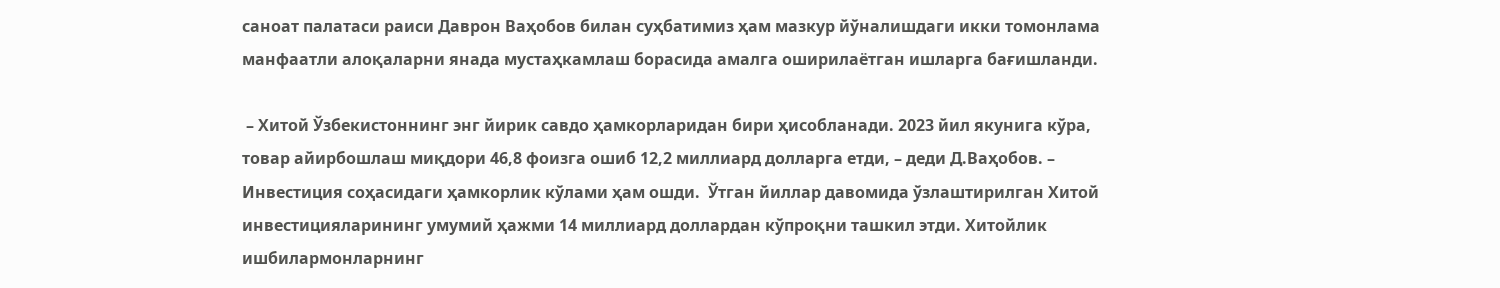саноат палатаси раиси Даврон Ваҳобов билан суҳбатимиз ҳам мазкур йўналишдаги икки томонлама манфаатли алоқаларни янада мустаҳкамлаш борасида амалга оширилаётган ишларга бағишланди.

 – Хитой Ўзбекистоннинг энг йирик савдо ҳамкорларидан бири ҳисобланади. 2023 йил якунига кўра, товар айирбошлаш миқдори 46,8 фоизга ошиб 12,2 миллиард долларга етди, – деди Д.Ваҳобов. – Инвестиция соҳасидаги ҳамкорлик кўлами ҳам ошди.  Ўтган йиллар давомида ўзлаштирилган Хитой инвестицияларининг умумий ҳажми 14 миллиард доллардан кўпроқни ташкил этди. Хитойлик ишбилармонларнинг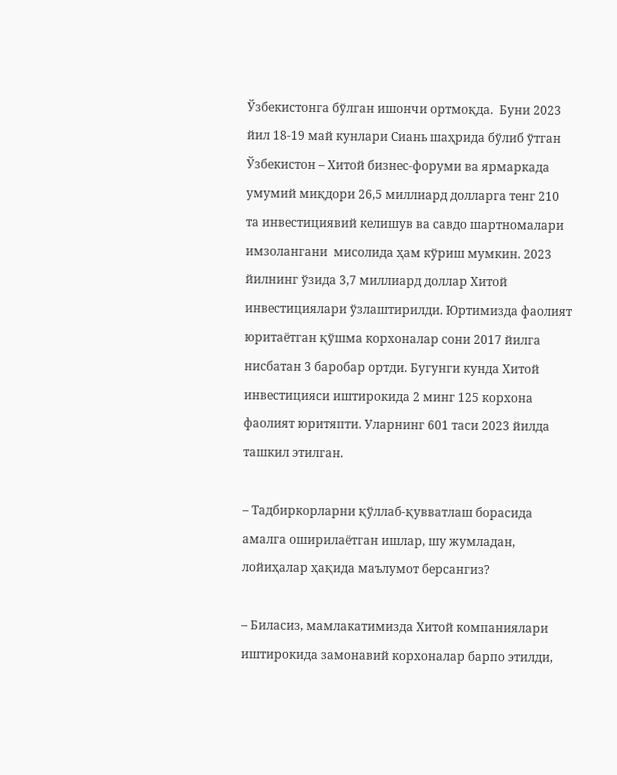Ўзбекистонга бўлган ишончи ортмоқда.  Буни 2023 йил 18-19 май кунлари Сиань шаҳрида бўлиб ўтган Ўзбекистон – Хитой бизнес-форуми ва ярмаркада умумий миқдори 26,5 миллиард долларга тенг 210 та инвестициявий келишув ва савдо шартномалари имзолангани  мисолида ҳам кўриш мумкин. 2023 йилнинг ўзида 3,7 миллиард доллар Хитой инвестициялари ўзлаштирилди. Юртимизда фаолият юритаётган қўшма корхоналар сони 2017 йилга нисбатан 3 баробар ортди. Бугунги кунда Хитой инвестицияси иштирокида 2 минг 125 корхона фаолият юритяпти. Уларнинг 601 таси 2023 йилда ташкил этилган.

– Тадбиркорларни қўллаб-қувватлаш борасида амалга оширилаётган ишлар, шу жумладан, лойиҳалар ҳақида маълумот берсангиз?

– Биласиз, мамлакатимизда Хитой компаниялари иштирокида замонавий корхоналар барпо этилди,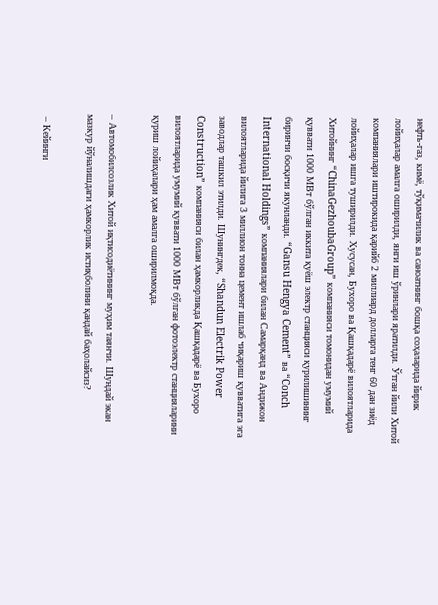нефть-газ, кимё, тўқимачилик ва саноатнинг бошқа соҳаларида йирик лойиҳалар амалга оширилди, янги иш ўринлари яратилди. Ўтган йили Хитой компаниялари иштирокида қарийб 2 миллиард долларга тенг 60 дан зиёд лойиҳалар ишга туширилди. Хусусан, Бухоро ва Қашқадарё вилоятларида Хитойнинг “ChinaGezhoubaGroup” компанияси томонидан умумий қуввати 1000 МВт бўлган иккита қуёш электр станцияси қурилишининг биринчи босқичи якунланди. “Gansu Hengya Cement” ва “Conch International Holdings” компаниялари билан Самарқанд ва Андижон вилоятларида йилига 3 миллион тонна цемент ишлаб чиқариш қувватига эга заводлар ташкил этилди. Шунингдек, “Shandun Electrik Power Construction” компанияси билан ҳамкорликда Қашқадарё ва Бухоро вилоятларида умумий қуввати 1000 МВт бўлган фотоэлектр станцияларини қуриш лойиҳалари ҳам амалга оширилмоқда.

– Автомобилсозлик Хитой иқтисодиётининг муҳим таянчи. Шундай экан мазкур йўналишдаги ҳамкорлик истиқболини қандай баҳолайсиз?

 – Кейинги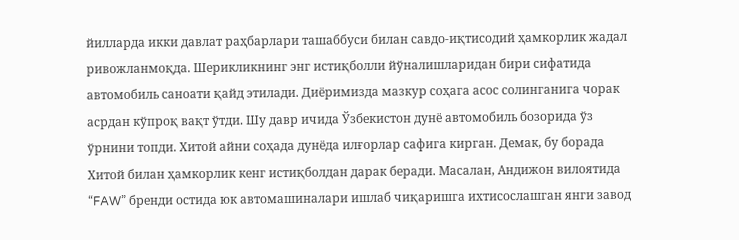йилларда икки давлат раҳбарлари ташаббуси билан савдо-иқтисодий ҳамкорлик жадал ривожланмоқда. Шерикликнинг энг истиқболли йўналишларидан бири сифатида автомобиль саноати қайд этилади. Диёримизда мазкур соҳага асос солинганига чорак асрдан кўпроқ вақт ўтди. Шу давр ичида Ўзбекистон дунё автомобиль бозорида ўз ўрнини топди. Хитой айни соҳада дунёда илғорлар сафига кирган. Демак, бу борада Хитой билан ҳамкорлик кенг истиқболдан дарак беради. Масалан, Андижон вилоятида “FAW” бренди остида юк автомашиналари ишлаб чиқаришга ихтисослашган янги завод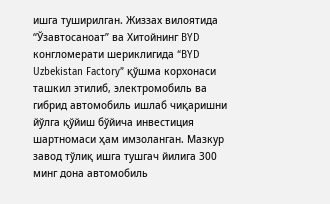ишга туширилган. Жиззах вилоятида “Ўзавтосаноат” ва Хитойнинг BYD конгломерати шериклигида “BYD Uzbekistan Factory” қўшма корхонаси ташкил этилиб, электромобиль ва гибрид автомобиль ишлаб чиқаришни йўлга қўйиш бўйича инвестиция шартномаси ҳам имзоланган. Мазкур завод тўлиқ ишга тушгач йилига 300 минг дона автомобиль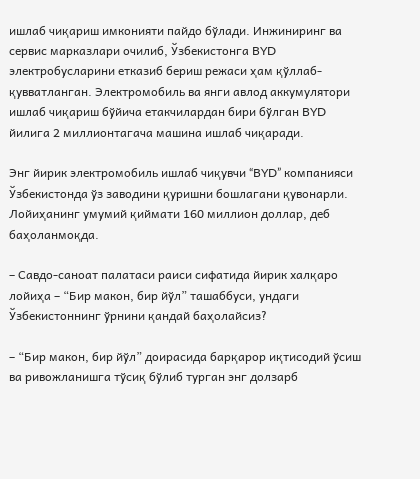ишлаб чиқариш имконияти пайдо бўлади. Инжиниринг ва сервис марказлари очилиб, Ўзбекистонга BYD электробусларини етказиб бериш режаси ҳам қўллаб-қувватланган. Электромобиль ва янги авлод аккумулятори ишлаб чиқариш бўйича етакчилардан бири бўлган BYD йилига 2 миллионтагача машина ишлаб чиқаради.

Энг йирик электромобиль ишлаб чиқувчи “BYD” компанияси Ўзбекистонда ўз заводини қуришни бошлагани қувонарли. Лойиҳанинг умумий қиймати 160 миллион доллар, деб баҳоланмоқда.

– Савдо-саноат палатаси раиси сифатида йирик халқаро лойиҳа – “Бир макон, бир йўл” ташаббуси, ундаги Ўзбекистоннинг ўрнини қандай баҳолайсиз?

– “Бир макон, бир йўл” доирасида барқарор иқтисодий ўсиш ва ривожланишга тўсиқ бўлиб турган энг долзарб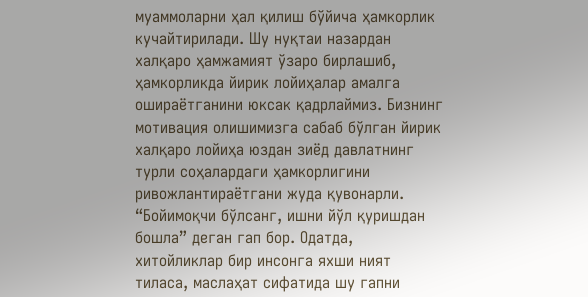муаммоларни ҳал қилиш бўйича ҳамкорлик кучайтирилади. Шу нуқтаи назардан халқаро ҳамжамият ўзаро бирлашиб, ҳамкорликда йирик лойиҳалар амалга ошираётганини юксак қадрлаймиз. Бизнинг мотивация олишимизга сабаб бўлган йирик халқаро лойиҳа юздан зиёд давлатнинг турли соҳалардаги ҳамкорлигини ривожлантираётгани жуда қувонарли. “Бойимоқчи бўлсанг, ишни йўл қуришдан бошла” деган гап бор. Одатда, хитойликлар бир инсонга яхши ният тиласа, маслаҳат сифатида шу гапни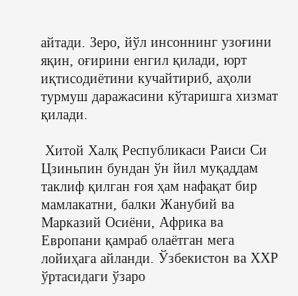айтади. Зеро, йўл инсоннинг узоғини яқин, оғирини енгил қилади, юрт иқтисодиётини кучайтириб, аҳоли турмуш даражасини кўтаришга хизмат қилади.

 Хитой Халқ Республикаси Раиси Си Цзиньпин бундан ўн йил муқаддам таклиф қилган ғоя ҳам нафақат бир мамлакатни, балки Жанубий ва Марказий Осиёни, Африка ва Европани қамраб олаётган мега лойиҳага айланди. Ўзбекистон ва ХХР ўртасидаги ўзаро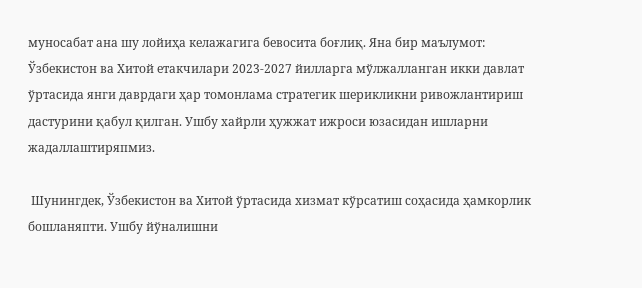муносабат ана шу лойиҳа келажагига бевосита боғлиқ. Яна бир маълумот: Ўзбекистон ва Хитой етакчилари 2023-2027 йилларга мўлжалланган икки давлат ўртасида янги даврдаги ҳар томонлама стратегик шерикликни ривожлантириш дастурини қабул қилган. Ушбу хайрли ҳужжат ижроси юзасидан ишларни жадаллаштиряпмиз.

 Шунингдек, Ўзбекистон ва Хитой ўртасида хизмат кўрсатиш соҳасида ҳамкорлик бошланяпти. Ушбу йўналишни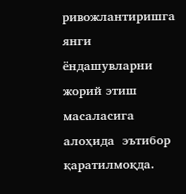ривожлантиришга янги ёндашувларни жорий этиш масаласига алоҳида  эътибор қаратилмоқда.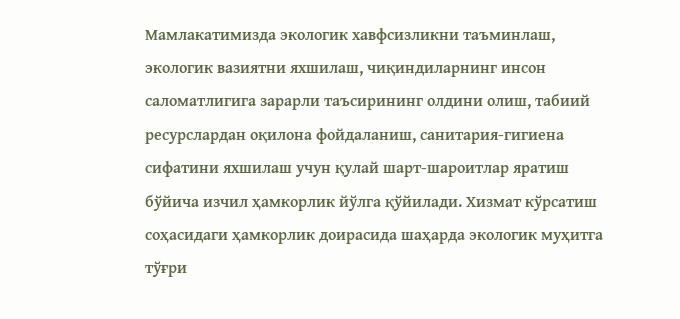Мамлакатимизда экологик хавфсизликни таъминлаш, экологик вазиятни яхшилаш, чиқиндиларнинг инсон саломатлигига зарарли таъсирининг олдини олиш, табиий ресурслардан оқилона фойдаланиш, санитария-гигиена сифатини яхшилаш учун қулай шарт-шароитлар яратиш бўйича изчил ҳамкорлик йўлга қўйилади. Хизмат кўрсатиш соҳасидаги ҳамкорлик доирасида шаҳарда экологик муҳитга тўғри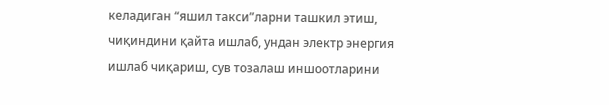келадиган “яшил такси”ларни ташкил этиш, чиқиндини қайта ишлаб, ундан электр энергия ишлаб чиқариш, сув тозалаш иншоотларини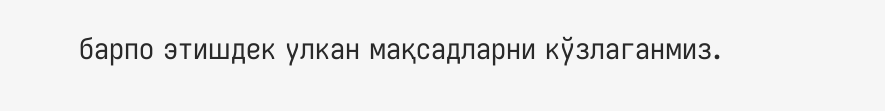барпо этишдек улкан мақсадларни кўзлаганмиз.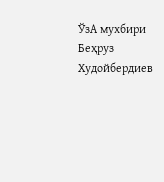ЎзА мухбири Беҳруз Худойбердиев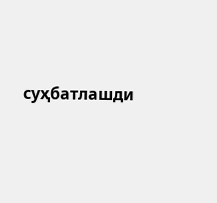суҳбатлашди